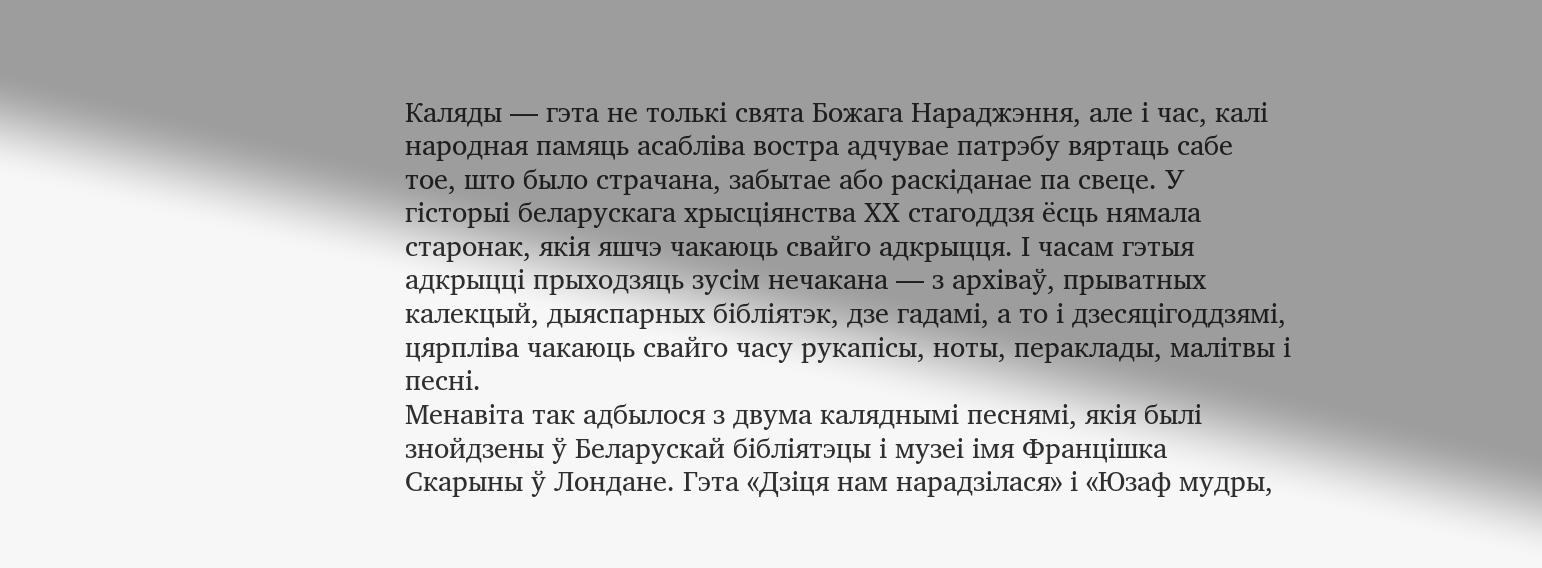Каляды — гэта не толькі свята Божага Нараджэння, але і час, калі народная памяць асабліва востра адчувае патрэбу вяртаць сабе тое, што было страчана, забытае або раскіданае па свеце. У гісторыі беларускага хрысціянства ХХ стагоддзя ёсць нямала старонак, якія яшчэ чакаюць свайго адкрыцця. І часам гэтыя адкрыцці прыходзяць зусім нечакана — з архіваў, прыватных калекцый, дыяспарных бібліятэк, дзе гадамі, а то і дзесяцігоддзямі, цярпліва чакаюць свайго часу рукапісы, ноты, пераклады, малітвы і песні.
Менавіта так адбылося з двума каляднымі песнямі, якія былі знойдзены ў Беларускай бібліятэцы і музеі імя Францішка Скарыны ў Лондане. Гэта «Дзіця нам нарадзілася» і «Юзаф мудры,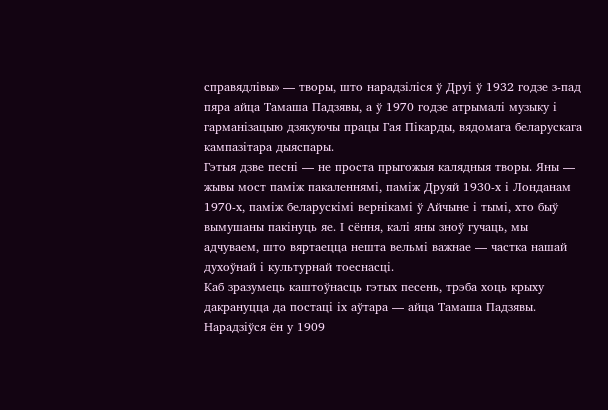справядлівы» — творы, што нарадзіліся ў Друі ў 1932 годзе з-пад пяра айца Тамаша Падзявы, а ў 1970 годзе атрымалі музыку і гарманізацыю дзякуючы працы Гая Пікарды, вядомага беларускага кампазітара дыяспары.
Гэтыя дзве песні — не проста прыгожыя калядныя творы. Яны — жывы мост паміж пакаленнямі, паміж Друяй 1930-х і Лонданам 1970-х, паміж беларускімі вернікамі ў Айчыне і тымі, хто быў вымушаны пакінуць яе. І сёння, калі яны зноў гучаць, мы адчуваем, што вяртаецца нешта вельмі важнае — частка нашай духоўнай і культурнай тоеснасці.
Каб зразумець каштоўнасць гэтых песень, трэба хоць крыху дакрануцца да постаці іх аўтара — айца Тамаша Падзявы. Нарадзіўся ён у 1909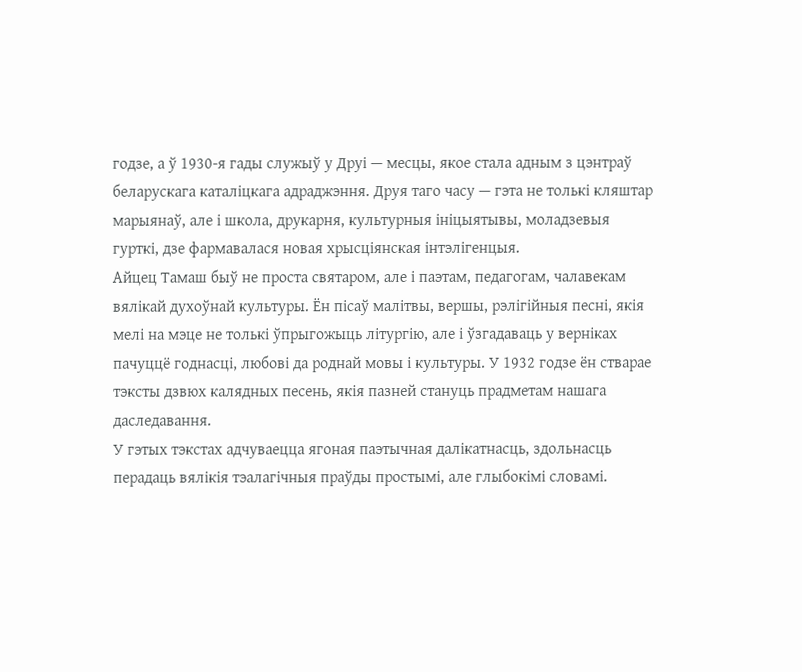годзе, а ў 1930-я гады служыў у Друі — месцы, якое стала адным з цэнтраў беларускага каталіцкага адраджэння. Друя таго часу — гэта не толькі кляштар марыянаў, але і школа, друкарня, культурныя ініцыятывы, моладзевыя гурткі, дзе фармавалася новая хрысціянская інтэлігенцыя.
Айцец Тамаш быў не проста святаром, але і паэтам, педагогам, чалавекам вялікай духоўнай культуры. Ён пісаў малітвы, вершы, рэлігійныя песні, якія мелі на мэце не толькі ўпрыгожыць літургію, але і ўзгадаваць у верніках пачуццё годнасці, любові да роднай мовы і культуры. У 1932 годзе ён стварае тэксты дзвюх калядных песень, якія пазней стануць прадметам нашага даследавання.
У гэтых тэкстах адчуваецца ягоная паэтычная далікатнасць, здольнасць перадаць вялікія тэалагічныя праўды простымі, але глыбокімі словамі.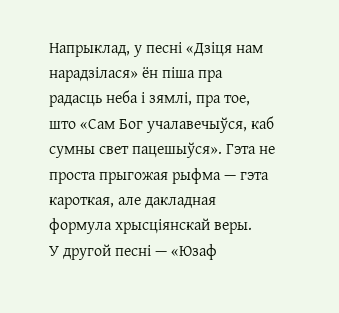Напрыклад, у песні «Дзіця нам нарадзілася» ён піша пра радасць неба і зямлі, пра тое, што «Сам Бог учалавечыўся, каб сумны свет пацешыўся». Гэта не проста прыгожая рыфма — гэта кароткая, але дакладная формула хрысціянскай веры.
У другой песні — «Юзаф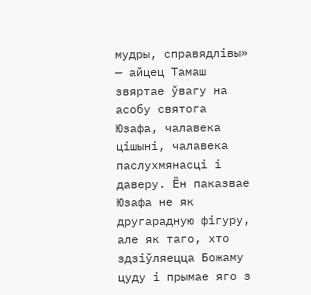мудры, справядлівы» — айцец Тамаш звяртае ўвагу на асобу святога Юзафа, чалавека цішыні, чалавека паслухмянасці і даверу. Ён паказвае Юзафа не як другарадную фігуру, але як таго, хто здзіўляецца Божаму цуду і прымае яго з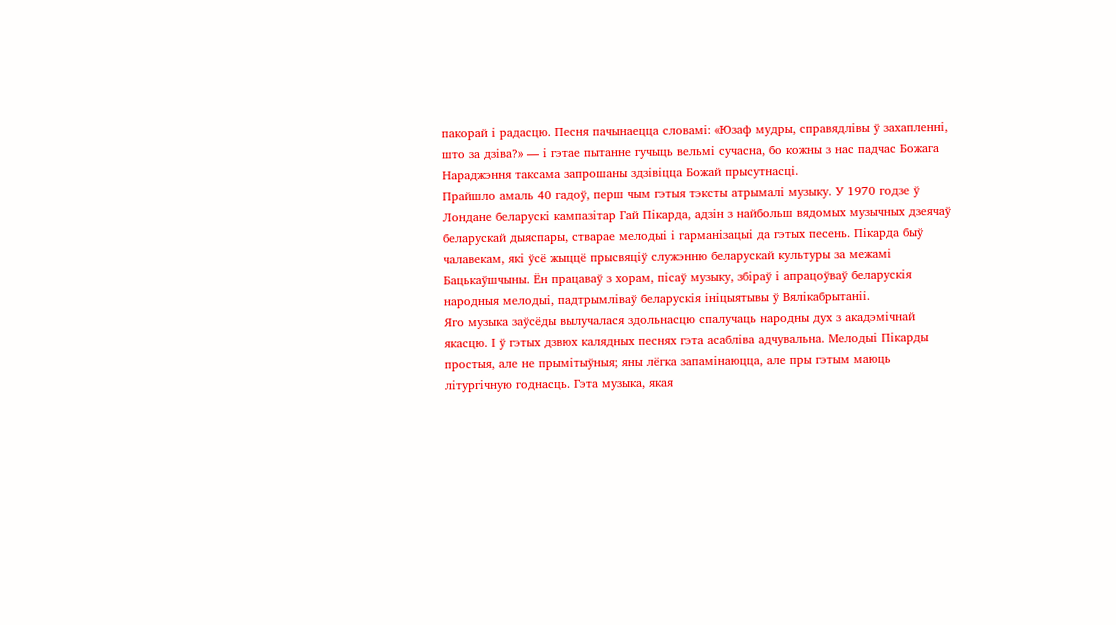пакорай і радасцю. Песня пачынаецца словамі: «Юзаф мудры, справядлівы ў захапленні, што за дзіва?» — і гэтае пытанне гучыць вельмі сучасна, бо кожны з нас падчас Божага Нараджэння таксама запрошаны здзівіцца Божай прысутнасці.
Прайшло амаль 40 гадоў, перш чым гэтыя тэксты атрымалі музыку. У 1970 годзе ў Лондане беларускі кампазітар Гай Пікарда, адзін з найбольш вядомых музычных дзеячаў беларускай дыяспары, стварае мелодыі і гарманізацыі да гэтых песень. Пікарда быў чалавекам, які ўсё жыццё прысвяціў служэнню беларускай культуры за межамі Бацькаўшчыны. Ён працаваў з хорам, пісаў музыку, збіраў і апрацоўваў беларускія народныя мелодыі, падтрымліваў беларускія ініцыятывы ў Вялікабрытаніі.
Яго музыка заўсёды вылучалася здольнасцю спалучаць народны дух з акадэмічнай якасцю. І ў гэтых дзвюх калядных песнях гэта асабліва адчувальна. Мелодыі Пікарды простыя, але не прымітыўныя; яны лёгка запамінаюцца, але пры гэтым маюць літургічную годнасць. Гэта музыка, якая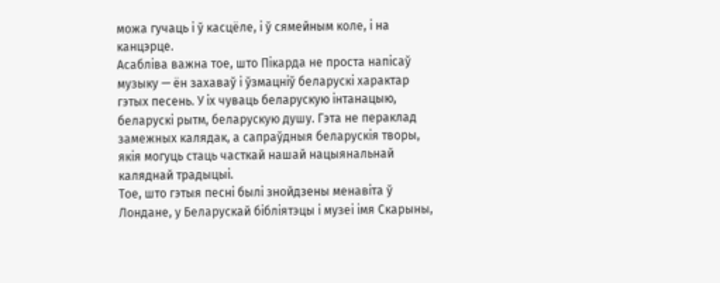можа гучаць і ў касцёле, і ў сямейным коле, і на канцэрце.
Асабліва важна тое, што Пікарда не проста напісаў музыку — ён захаваў і ўзмацніў беларускі характар гэтых песень. У іх чуваць беларускую інтанацыю, беларускі рытм, беларускую душу. Гэта не пераклад замежных калядак, а сапраўдныя беларускія творы, якія могуць стаць часткай нашай нацыянальнай каляднай традыцыі.
Тое, што гэтыя песні былі знойдзены менавіта ў Лондане, у Беларускай бібліятэцы і музеі імя Скарыны,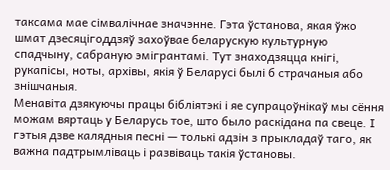таксама мае сімвалічнае значэнне. Гэта ўстанова, якая ўжо шмат дзесяцігоддзяў захоўвае беларускую культурную спадчыну, сабраную эмігрантамі. Тут знаходзяцца кнігі, рукапісы, ноты, архівы, якія ў Беларусі былі б страчаныя або знішчаныя.
Менавіта дзякуючы працы бібліятэкі і яе супрацоўнікаў мы сёння можам вяртаць у Беларусь тое, што было раскідана па свеце. І гэтыя дзве калядныя песні — толькі адзін з прыкладаў таго, як важна падтрымліваць і развіваць такія ўстановы.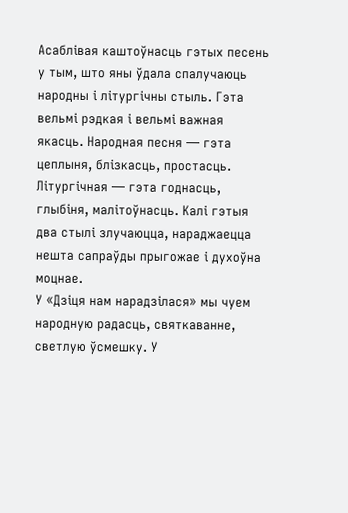Асаблівая каштоўнасць гэтых песень у тым, што яны ўдала спалучаюць народны і літургічны стыль. Гэта вельмі рэдкая і вельмі важная якасць. Народная песня — гэта цеплыня, блізкасць, простасць. Літургічная — гэта годнасць, глыбіня, малітоўнасць. Калі гэтыя два стылі злучаюцца, нараджаецца нешта сапраўды прыгожае і духоўна моцнае.
У «Дзіця нам нарадзілася» мы чуем народную радасць, святкаванне, светлую ўсмешку. У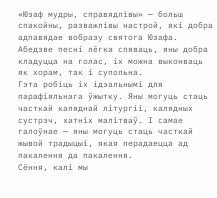«Юзаф мудры, справядлівы» — больш спакойны, разважлівы настрой, які добра адпавядае вобразу святога Юзафа. Абедзве песні лёгка спяваць, яны добра кладуцца на голас, іх можна выконваць як хорам, так і супольна.
Гэта робіць іх ідэальнымі для парафіяльнага ўжытку. Яны могуць стаць часткай каляднай літургіі, калядных сустрэч, хатніх малітваў. І самае галоўнае — яны могуць стаць часткай жывой традыцыі, якая перадаецца ад пакалення да пакалення.
Сёння, калі мы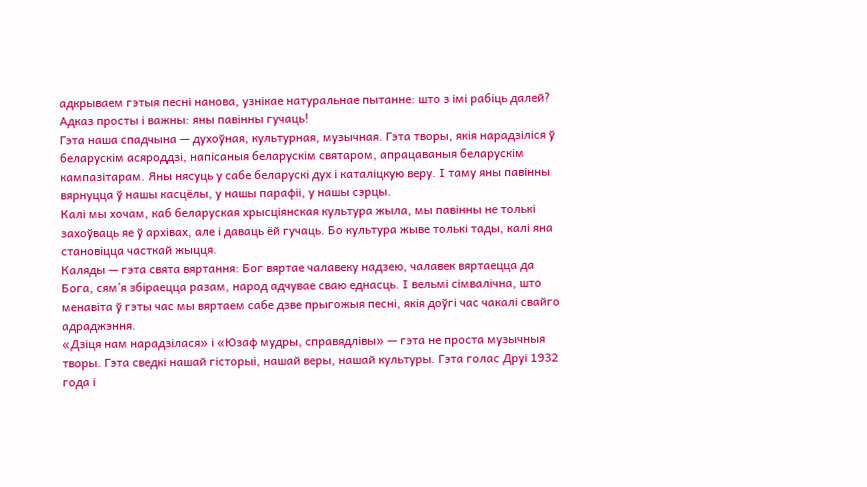адкрываем гэтыя песні нанова, узнікае натуральнае пытанне: што з імі рабіць далей? Адказ просты і важны: яны павінны гучаць!
Гэта наша спадчына — духоўная, культурная, музычная. Гэта творы, якія нарадзіліся ў беларускім асяроддзі, напісаныя беларускім святаром, апрацаваныя беларускім кампазітарам. Яны нясуць у сабе беларускі дух і каталіцкую веру. І таму яны павінны вярнуцца ў нашы касцёлы, у нашы парафіі, у нашы сэрцы.
Калі мы хочам, каб беларуская хрысціянская культура жыла, мы павінны не толькі захоўваць яе ў архівах, але і даваць ёй гучаць. Бо культура жыве толькі тады, калі яна становіцца часткай жыцця.
Каляды — гэта свята вяртання: Бог вяртае чалавеку надзею, чалавек вяртаецца да Бога, сям’я збіраецца разам, народ адчувае сваю еднасць. І вельмі сімвалічна, што менавіта ў гэты час мы вяртаем сабе дзве прыгожыя песні, якія доўгі час чакалі свайго адраджэння.
«Дзіця нам нарадзілася» і «Юзаф мудры, справядлівы» — гэта не проста музычныя творы. Гэта сведкі нашай гісторыі, нашай веры, нашай культуры. Гэта голас Друі 1932 года і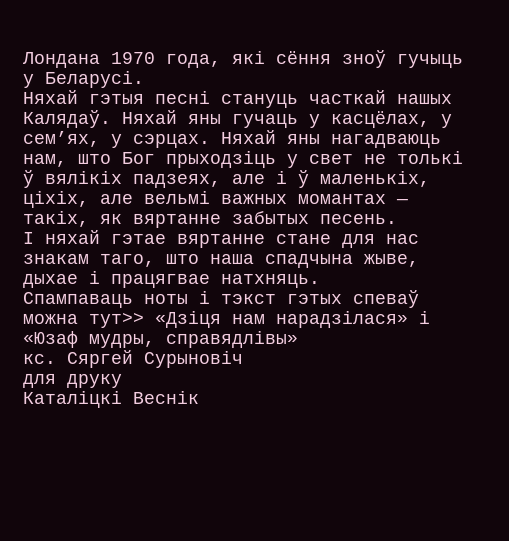Лондана 1970 года, які сёння зноў гучыць у Беларусі.
Няхай гэтыя песні стануць часткай нашых Калядаў. Няхай яны гучаць у касцёлах, у сем’ях, у сэрцах. Няхай яны нагадваюць нам, што Бог прыходзіць у свет не толькі ў вялікіх падзеях, але і ў маленькіх, ціхіх, але вельмі важных момантах — такіх, як вяртанне забытых песень.
І няхай гэтае вяртанне стане для нас знакам таго, што наша спадчына жыве, дыхае і працягвае натхняць.
Спампаваць ноты і тэкст гэтых спеваў можна тут>> «Дзіця нам нарадзілася» і «Юзаф мудры, справядлівы»
кс. Сяргей Сурыновіч
для друку
Каталіцкі Веснік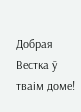Добрая Вестка ў тваім доме!